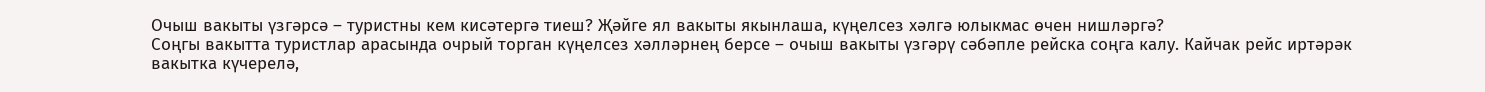Очыш вакыты үзгәрсә – туристны кем кисәтергә тиеш? Җәйге ял вакыты якынлаша, күңелсез хәлгә юлыкмас өчен нишләргә?
Соңгы вакытта туристлар арасында очрый торган күңелсез хәлләрнең берсе – очыш вакыты үзгәрү сәбәпле рейска соңга калу. Кайчак рейс иртәрәк вакытка күчерелә,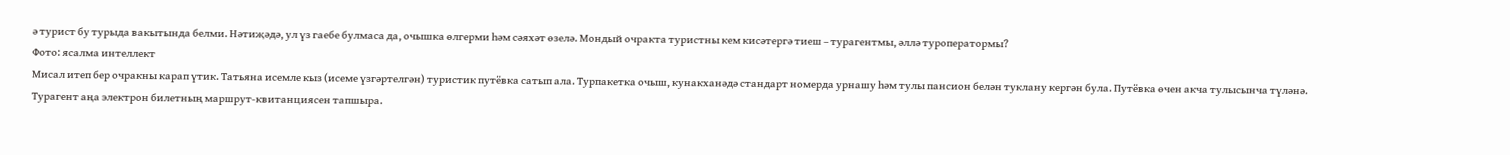ә турист бу турыда вакытында белми. Нәтиҗәдә, ул үз гаебе булмаса да, очышка өлгерми һәм сәяхәт өзелә. Мондый очракта туристны кем кисәтергә тиеш – турагентмы, әллә туроператормы?
Фото: ясалма интеллект
Мисал итеп бер очракны карап үтик. Татьяна исемле кыз (исеме үзгәртелгән) туристик путёвка сатып ала. Турпакетка очыш, кунакханәдә стандарт номерда урнашу һәм тулы пансион белән туклану кергән була. Путёвка өчен акча тулысынча түләнә. Турагент аңа электрон билетның маршрут-квитанциясен тапшыра.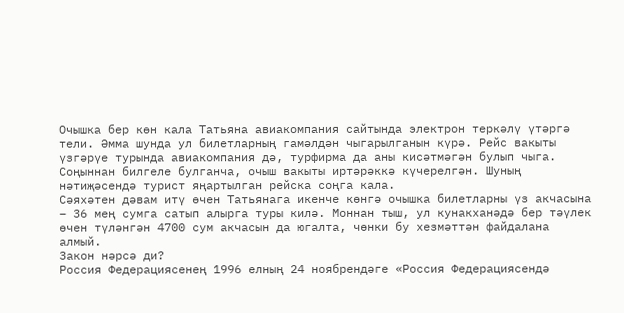Очышка бер көн кала Татьяна авиакомпания сайтында электрон теркәлү үтәргә тели. Әмма шунда ул билетларның гамәлдән чыгарылганын күрә. Рейс вакыты үзгәрүе турында авиакомпания дә, турфирма да аны кисәтмәгән булып чыга. Соңыннан билгеле булганча, очыш вакыты иртәрәккә күчерелгән. Шуның нәтиҗәсендә турист яңартылган рейска соңга кала.
Сәяхәтен дәвам итү өчен Татьянага икенче көнгә очышка билетларны үз акчасына – 36 мең сумга сатып алырга туры килә. Моннан тыш, ул кунакханәдә бер тәүлек өчен түләнгән 4700 сум акчасын да югалта, чөнки бу хезмәттән файдалана алмый.
Закон нәрсә ди?
Россия Федерациясенең 1996 елның 24 ноябрендәге «Россия Федерациясендә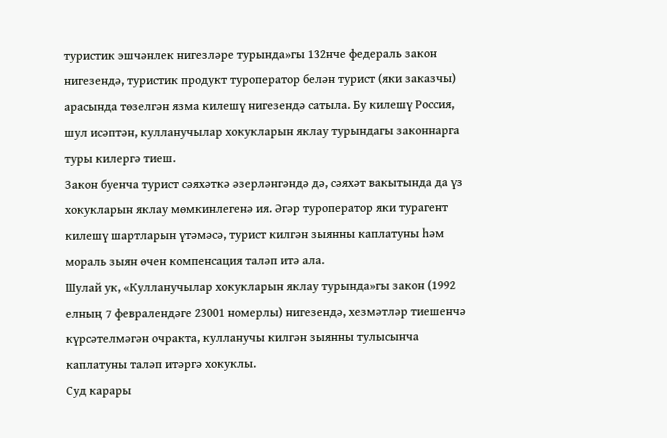туристик эшчәнлек нигезләре турында»гы 132нче федераль закон нигезендә, туристик продукт туроператор белән турист (яки заказчы) арасында төзелгән язма килешү нигезендә сатыла. Бу килешү Россия, шул исәптән, кулланучылар хокукларын яклау турындагы законнарга туры килергә тиеш.
Закон буенча турист сәяхәткә әзерләнгәндә дә, сәяхәт вакытында да үз хокукларын яклау мөмкинлегенә ия. Әгәр туроператор яки турагент килешү шартларын үтәмәсә, турист килгән зыянны каплатуны һәм мораль зыян өчен компенсация таләп итә ала.
Шулай ук, «Кулланучылар хокукларын яклау турында»гы закон (1992 елның 7 февралендәге 23001 номерлы) нигезендә, хезмәтләр тиешенчә күрсәтелмәгән очракта, кулланучы килгән зыянны тулысынча каплатуны таләп итәргә хокуклы.
Суд карары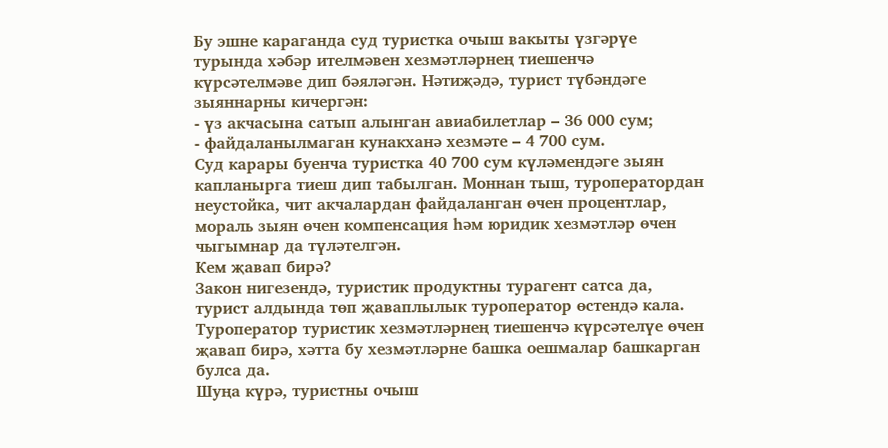Бу эшне караганда суд туристка очыш вакыты үзгәрүе турында хәбәр ителмәвен хезмәтләрнең тиешенчә күрсәтелмәве дип бәяләгән. Нәтиҗәдә, турист түбәндәге зыяннарны кичергән:
- үз акчасына сатып алынган авиабилетлар – 36 000 сум;
- файдаланылмаган кунакханә хезмәте – 4 700 сум.
Суд карары буенча туристка 40 700 сум күләмендәге зыян капланырга тиеш дип табылган. Моннан тыш, туроператордан неустойка, чит акчалардан файдаланган өчен процентлар, мораль зыян өчен компенсация һәм юридик хезмәтләр өчен чыгымнар да түләтелгән.
Кем җавап бирә?
Закон нигезендә, туристик продуктны турагент сатса да, турист алдында төп җаваплылык туроператор өстендә кала. Туроператор туристик хезмәтләрнең тиешенчә күрсәтелүе өчен җавап бирә, хәтта бу хезмәтләрне башка оешмалар башкарган булса да.
Шуңа күрә, туристны очыш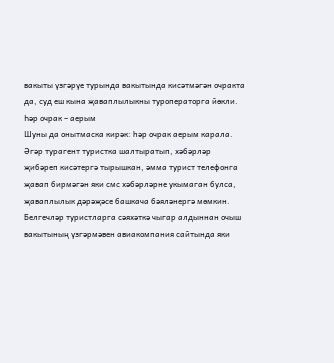вакыты үзгәрүе турында вакытында кисәтмәгән очракта да, суд еш кына җаваплылыкны туроператорга йөкли.
Һәр очрак – аерым
Шуны да онытмаска кирәк: һәр очрак аерым карала. Әгәр турагент туристка шалтыратып, хәбәрләр җибәреп кисәтергә тырышкан, әмма турист телефонга җавап бирмәгән яки смс хәбәрләрне укымаган булса, җаваплылык дәрәҗәсе башкача бәяләнергә мөмкин.
Белгечләр туристларга сәяхәткә чыгар алдыннан очыш вакытының үзгәрмәвен авиакомпания сайтында яки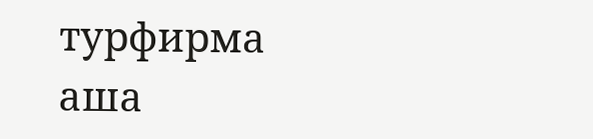турфирма аша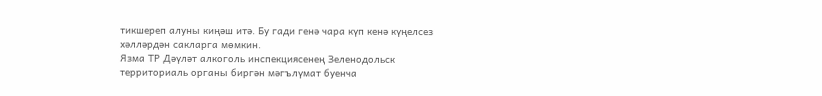тикшереп алуны киңәш итә. Бу гади генә чара күп кенә күңелсез хәлләрдән сакларга мөмкин.
Язма ТР Дәүләт алкоголь инспекциясенең Зеленодольск территориаль органы биргән мәгълүмат буенча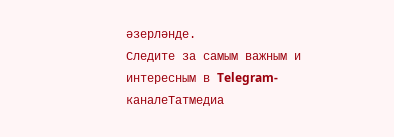әзерләнде.
Следите за самым важным и интересным в Telegram-каналеТатмедиа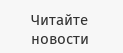Читайте новости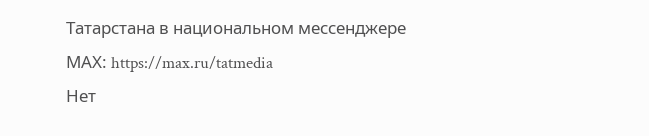Татарстана в национальном мессенджере MАХ: https://max.ru/tatmedia
Нет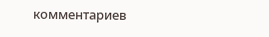комментариев